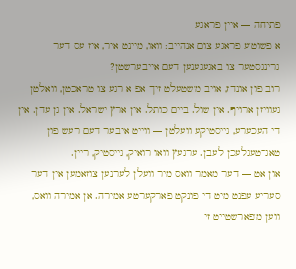פתיחה — איין פראגע
א פשוט'ע פראגע צום אנהייב: וואו, מיינט איר, איז עס דער גרינגסטער צו באגעגענען דעם אייבערשטן?
רוב פון אונדז, אויב מ'שטעלט זיך אפ א רגע צו טראכטן, וואלטן געוויזן ארויף. אין שול. ביים כותל. אין ארץ ישראל. אין גן עדן. אין די העכערע, גייסטיקע וועלטן — ווייט איבער דעם רעש פון טאג־טעגלעכן לעבן. ערגעץ וואו רואיק, גייסטיק, ריין.
און אט — דער מאמר וואס מיר וועלן לערנען צוזאמען אין דער סעריע עפנט מיט די פונקט פארקערטע אמירה. אן אמירה וואס, ווען מ'פארשטייט זי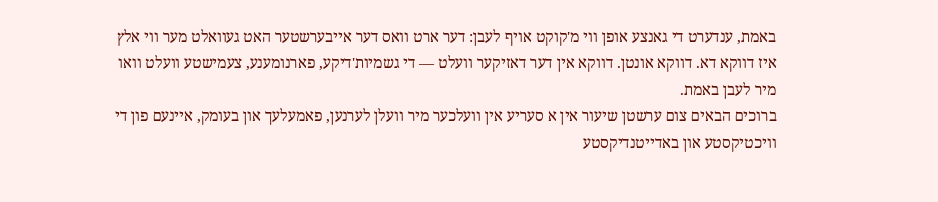באמת, ענדערט די גאנצע אופן ווי מ'קוקט אויף לעבן: דער ארט וואס דער אייבערשטער האט געוואלט מער ווי אלץ איז דווקא דא. דווקא אונטן. דווקא אין דער דאזיקער וועלט — די גשמיות'דיקע, פארנומענע, צעמישטע וועלט וואו מיר לעבן באמת.
ברוכים הבאים צום ערשטן שיעור אין א סעריע אין וועלכער מיר וועלן לערנען, פאמעלעך און בעומק, איינעם פון די וויכטיקסטע און באדייטנדיקסטע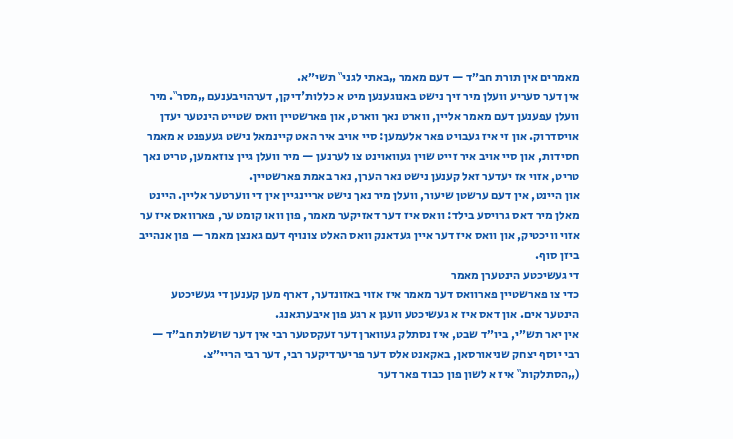מאמרים אין תורת חב״ד — דעם מאמר „באתי לגני‟ תשי״א.
אין דער סעריע וועלן מיר זיך נישט באנוגענען מיט א כללות'דיקן, דערהויבענעם „מסר‟. מיר וועלן עפענען דעם מאמר אליין, ווארט נאך ווארט, און פארשטיין וואס שטייט הינטער יעדן אויסדרוק. און זי איז געבויט פאר אלעמען: סיי אויב איר האט קיינמאל נישט געעפנט א מאמר חסידות, און סיי אויב איר זייט שוין געוואוינט צו לערנען — מיר וועלן גיין צוזאמען, טריט נאך טריט, אזוי אז יעדער זאל קענען נישט נאר הערן, נאר באמת פארשטיין.
און היינט, אין דעם ערשטן שיעור, וועלן מיר נאך נישט אריינגיין אין די ווערטער אליין. היינט מאלן מיר דאס גרויסע בילד: וואס איז דער דאזיקער מאמר, פון וואו קומט ער, פארוואס איז ער אזוי וויכטיק, און וואס איז דער איין געדאנק וואס האלט צונויף דעם גאנצן מאמר — פון אנהייב ביזן סוף.
די געשיכטע הינטערן מאמר
כדי צו פארשטיין פארוואס דער מאמר איז אזוי באזונדער, דארף מען קענען די געשיכטע הינטער אים. און דאס איז א געשיכטע וועגן א רגע פון איבערגאנג.
אין יאר תש״י, ביו״ד שבט, איז נסתלק געווארן דער זעקסטער רבי אין דער שושלת חב״ד — רבי יוסף יצחק שניאורסאן, באקאנט אלס דער פריערדיקער רבי, דער רבי הריי״צ. („הסתלקות‟ איז א לשון פון כבוד פאר דער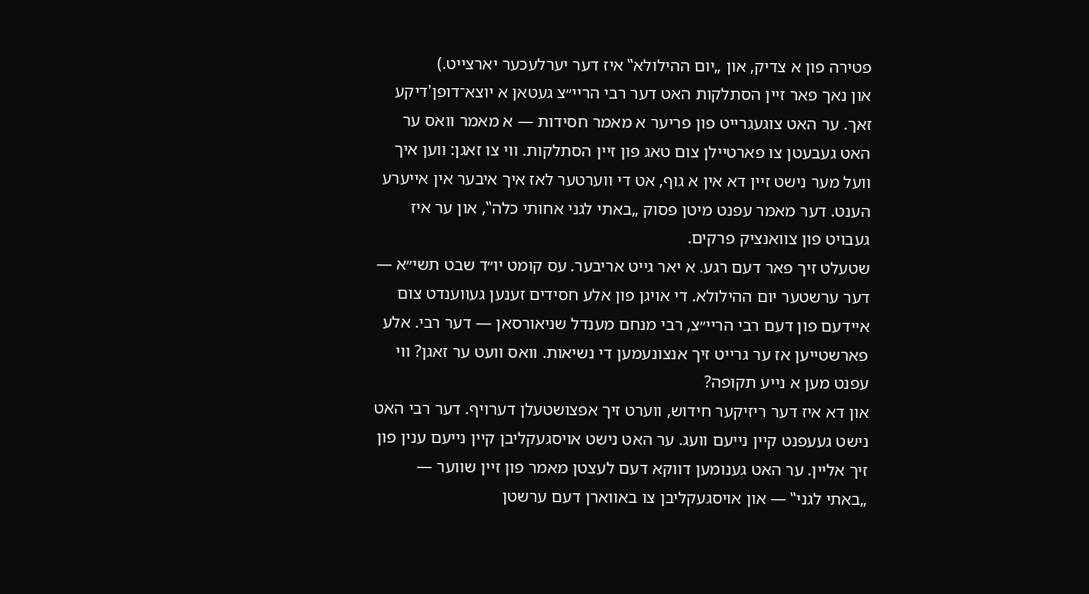פטירה פון א צדיק, און „יום ההילולא‟ איז דער יערלעכער יארצייט.)
און נאך פאר זיין הסתלקות האט דער רבי הריי״צ געטאן א יוצא־דופן'דיקע זאך. ער האט צוגעגרייט פון פריער א מאמר חסידות — א מאמר וואס ער האט געבעטן צו פארטיילן צום טאג פון זיין הסתלקות. ווי צו זאגן: ווען איך וועל מער נישט זיין דא אין א גוף, אט די ווערטער לאז איך איבער אין אייערע הענט. דער מאמר עפנט מיטן פסוק „באתי לגני אחותי כלה‟, און ער איז געבויט פון צוואנציק פרקים.
שטעלט זיך פאר דעם רגע. א יאר גייט אריבער. עס קומט יו״ד שבט תשי״א — דער ערשטער יום ההילולא. די אויגן פון אלע חסידים זענען געווענדט צום איידעם פון דעם רבי הריי״צ, רבי מנחם מענדל שניאורסאן — דער רבי. אלע פארשטייען אז ער גרייט זיך אנצונעמען די נשיאות. וואס וועט ער זאגן? ווי עפנט מען א נייע תקופה?
און דא איז דער ריזיקער חידוש, ווערט זיך אפצושטעלן דערויף. דער רבי האט נישט געעפנט קיין נייעם וועג. ער האט נישט אויסגעקליבן קיין נייעם ענין פון זיך אליין. ער האט גענומען דווקא דעם לעצטן מאמר פון זיין שווער — „באתי לגני‟ — און אויסגעקליבן צו באווארן דעם ערשטן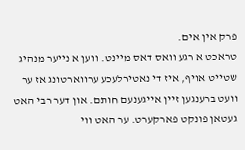פרק אין אים.
טראכט א רגע וואס דאס מיינט. ווען א נייער מנהיג שטייט אויף, איז די נאטירלעכע ערווארטונג אז ער וועט ברענגען זיין אייגענעם חותם. און דער רבי האט געטאן פונקט פארקערט. ער האט ווי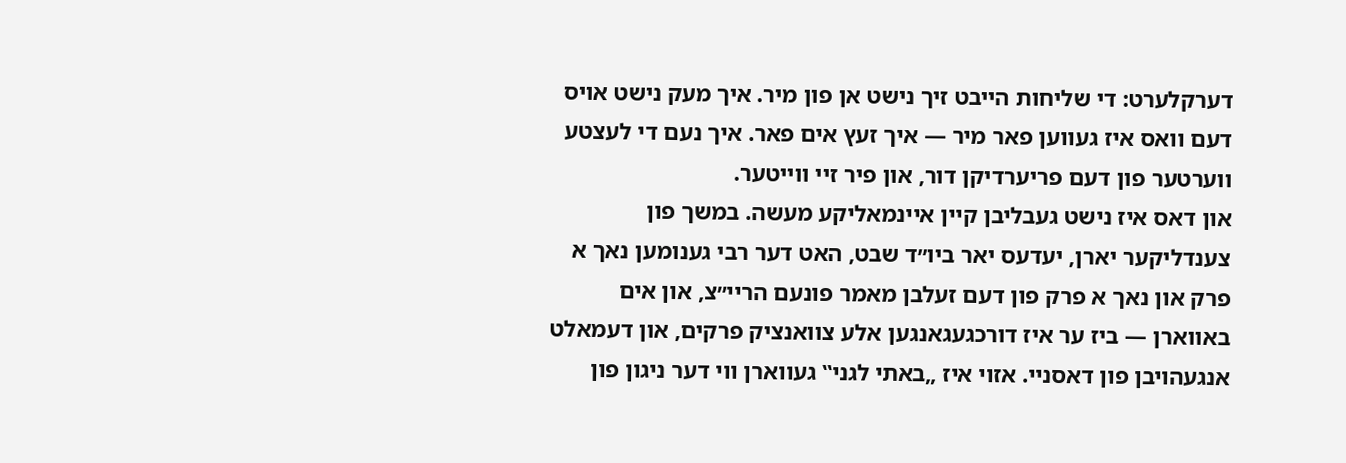דערקלערט: די שליחות הייבט זיך נישט אן פון מיר. איך מעק נישט אויס דעם וואס איז געווען פאר מיר — איך זעץ אים פאר. איך נעם די לעצטע ווערטער פון דעם פריערדיקן דור, און פיר זיי ווייטער.
און דאס איז נישט געבליבן קיין איינמאליקע מעשה. במשך פון צענדליקער יארן, יעדעס יאר ביו״ד שבט, האט דער רבי גענומען נאך א פרק און נאך א פרק פון דעם זעלבן מאמר פונעם הריי״צ, און אים באווארן — ביז ער איז דורכגעגאנגען אלע צוואנציק פרקים, און דעמאלט אנגעהויבן פון דאסניי. אזוי איז „באתי לגני‟ געווארן ווי דער ניגון פון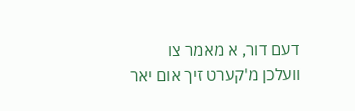דעם דור, א מאמר צו וועלכן מ'קערט זיך אום יאר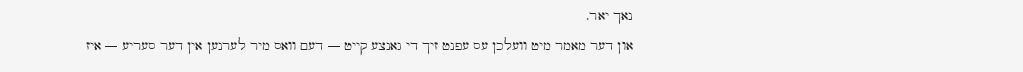נאך יאר.
און דער מאמר מיט וועלכן עס עפנט זיך די גאנצע קייט — דעם וואס מיר לערנען אין דער סעריע — איז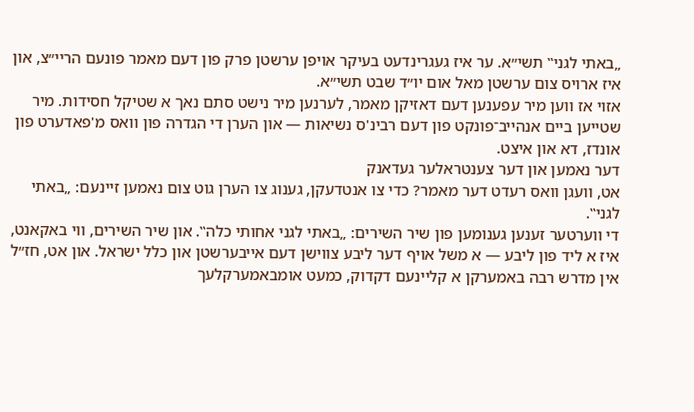„באתי לגני‟ תשי״א. ער איז געגרינדעט בעיקר אויפן ערשטן פרק פון דעם מאמר פונעם הריי״צ, און איז ארויס צום ערשטן מאל אום יו״ד שבט תשי״א.
אזוי אז ווען מיר עפענען דעם דאזיקן מאמר, לערנען מיר נישט סתם נאך א שטיקל חסידות. מיר שטייען ביים אנהייב־פונקט פון דעם רבינ'ס נשיאות — און הערן די הגדרה פון וואס מ'פאדערט פון אונדז, דא און איצט.
דער נאמען און דער צענטראלער געדאנק
אט, וועגן וואס רעדט דער מאמר? כדי צו אנטדעקן, גענוג צו הערן גוט צום נאמען זיינעם: „באתי לגני‟.
די ווערטער זענען גענומען פון שיר השירים: „באתי לגני אחותי כלה‟. און שיר השירים, ווי באקאנט, איז א ליד פון ליבע — א משל אויף דער ליבע צווישן דעם אייבערשטן און כלל ישראל. און אט, חז״ל אין מדרש רבה באמערקן א קליינעם דקדוק, כמעט אומבאמערקלעך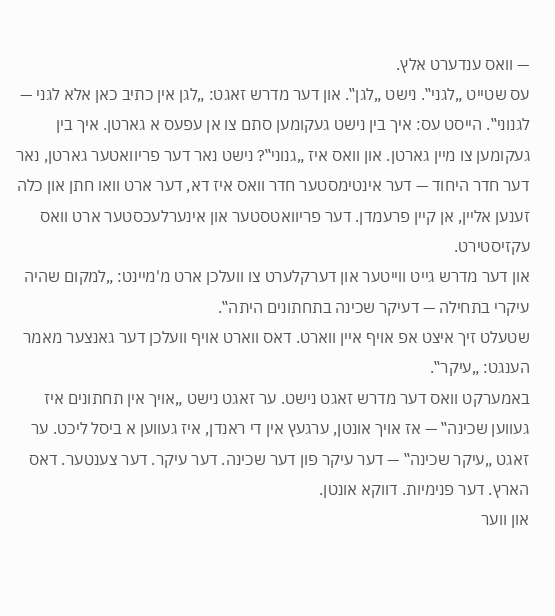— וואס ענדערט אלץ.
עס שטייט „לגני‟. נישט „לגן‟. און דער מדרש זאגט: „לגן אין כתיב כאן אלא לגני — לגנוני‟. הייסט עס: איך בין נישט געקומען סתם צו אן עפעס א גארטן. איך בין געקומען צו מיין גארטן. און וואס איז „גנוני‟? נישט נאר דער פריוואטער גארטן, נאר דער חדר היחוד — דער אינטימסטער חדר וואס איז דא, דער ארט וואו חתן און כלה זענען אליין, אן קיין פרעמדן. דער פריוואטסטער און אינערלעכסטער ארט וואס עקזיסטירט.
און דער מדרש גייט ווייטער און דערקלערט צו וועלכן ארט מ'מיינט: „למקום שהיה עיקרי בתחילה — דעיקר שכינה בתחתונים היתה‟.
שטעלט זיך איצט אפ אויף איין ווארט. דאס ווארט אויף וועלכן דער גאנצער מאמר הענגט: „עיקר‟.
באמערקט וואס דער מדרש זאגט נישט. ער זאגט נישט „אויך אין תחתונים איז געווען שכינה‟ — אז אויך אונטן, ערגעץ אין די ראנדן, איז געווען א ביסל ליכט. ער זאגט „עיקר שכינה‟ — דער עיקר פון דער שכינה. דער עיקר. דער צענטער. דאס הארץ. דער פנימיות. דווקא אונטן.
און ווער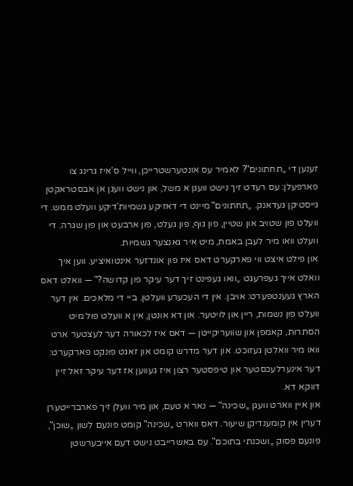זענען די „תחתונים‟? לאמיר עס אונטערשטרייכן, ווייל ס'איז גרינג צו פארפעלן: עס רעדט זיך נישט וועגן א משל, און נישט וועגן אן אבסטראקטן גייסטיקן געדאנק. „תחתונים‟ מיינט די דאזיקע גשמיות'דיקע וועלט ממש. די וועלט פון שטויב און שטיין, פון גוף, פון געלט, פון ארבעט און פון שגרה. די וועלט וואו מיר לעבן באמת, מיט איר גאנצער גשמיות.
און פילט איצט ווי פארקערט דאס איז פון אונדזער אינטואיציע. ווען איך וואלט אייך געפרעגט „וואו געפינט זיך דער עיקר פון קדושה?‟ — וואלט דאס הארץ געענטפערט: אויבן. אין די העכערע וועלטן. ביי די מלאכים. אין דער וועלט פון נשמות, ריין און לויטער. און דא אונטן, אין א וועלט פול מיט הסתרות, קאמפן און שוועריקייטן — דאס איז לכאורה דער לעצטער ארט וואו מיר וואלטן געזוכט. און דער מדרש קומט און זאגט פונקט פארקערט: דער אינערלעכסטער און טיפסטער רצון איז געווען אז דער עיקר זאל זיין דווקא דא.
און איין ווארט וועגן „שכינה‟ — נאר א טעם, און מיר וועלן זיך פארברייטערן דערין אין קומענדיקן שיעור. דאס ווארט „שכינה‟ קומט פונעם לשון „שוכן‟, פונעם פסוק „ושכנתי בתוכם‟. עס באשרייבט נישט דעם אייבערשטן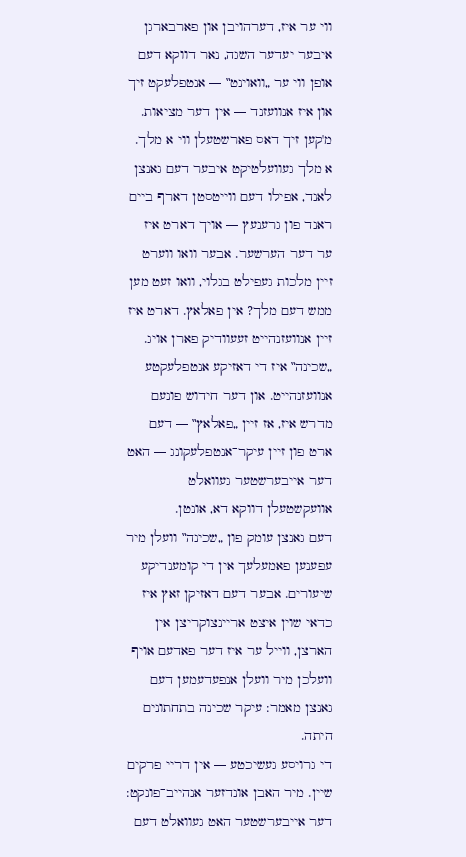ווי ער איז, דערהויבן און פארבארגן איבער יעדער השגה, נאר דווקא דעם אופן ווי ער „וואוינט‟ — אנטפלעקט זיך און איז אנוועזנד — אין דער מציאות.
מ'קען זיך דאס פארשטעלן ווי א מלך. א מלך געוועלטיקט איבער דעם גאנצן לאנד, אפילו דעם ווייטסטן דארף ביים ראנד פון גרענעץ — אויך דארט איז ער דער הערשער. אבער וואו ווערט זיין מלכות געפילט בגלוי, וואו זעט מען ממש דעם מלך? אין פאלאץ. דארט איז זיין אנוועזנהייט זעעוודיק פארן אויג. „שכינה‟ איז די דאזיקע אנטפלעקטע אנוועזנהייט. און דער חידוש פונעם מדרש איז, אז זיין „פאלאץ‟ — דעם ארט פון זיין עיקר־אנטפלעקונג — האט דער אייבערשטער געוואלט אוועקשטעלן דווקא דא, אונטן.
דעם גאנצן עומק פון „שכינה‟ וועלן מיר עפענען פאמעלעך אין די קומענדיקע שיעורים. אבער דעם דאזיקן זאץ איז כדאי שוין איצט אריינצוקריצן אין הארצן, ווייל ער איז דער פאדעם אויף וועלכן מיר וועלן אנפעדעמען דעם גאנצן מאמר: עיקר שכינה בתחתונים היתה.
די גרויסע געשיכטע — אין דריי פרקים
שיין. מיר האבן אונדזער אנהייב־פונקט: דער אייבערשטער האט געוואלט דעם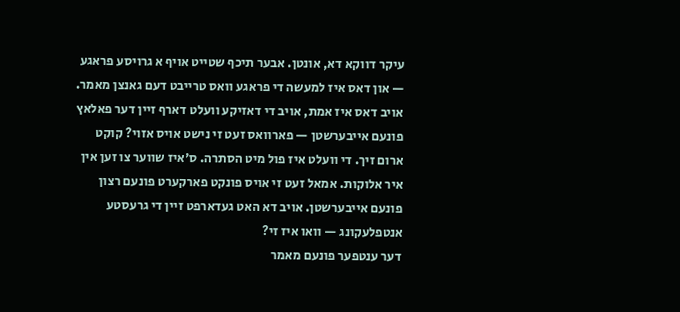עיקר דווקא דא, אונטן. אבער תיכף שטייט אויף א גרויסע פראגע — און דאס איז למעשה די פראגע וואס טרייבט דעם גאנצן מאמר.
אויב דאס איז אמת, אויב די דאזיקע וועלט דארף זיין דער פאלאץ פונעם אייבערשטן — פארוואס זעט זי נישט אויס אזוי? קוקט ארום זיך. די וועלט איז פול מיט הסתרה. ס'איז שווער צו זען אין איר אלוקות. אמאל זעט זי אויס פונקט פארקערט פונעם רצון פונעם אייבערשטן. אויב דא האט געדארפט זיין די גרעסטע אנטפלעקונג — וואו איז זי?
דער ענטפער פונעם מאמר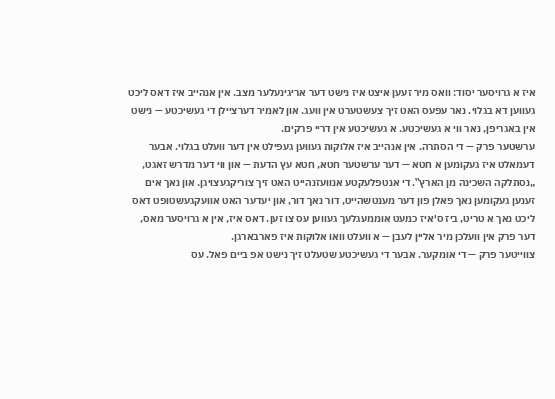איז א גרויסער יסוד: וואס מיר זעען איצט איז נישט דער אריגינעלער מצב. אין אנהייב איז דאס ליכט געווען דא בגלוי. נאר עפעס האט זיך צעשטערט אין וועג. און לאמיר דערציילן די געשיכטע — נישט אין באגריפן, נאר ווי א געשיכטע. א געשיכטע אין דריי פרקים.
ערשטער פרק — די הסתרה. אין אנהייב איז אלוקות געווען געפילט אין דער וועלט בגלוי. אבער דעמאלט איז געקומען א חטא — דער ערשטער חטא, חטא עץ הדעת — און ווי דער מדרש זאגט, „נסתלקה השכינה מן הארץ‟. די אנטפלעקטע אנוועזנהייט האט זיך צוריקגעצויגן. און נאך אים זענען געקומען נאך פאלן פון דער מענטשהייט, דור נאך דור, און יעדער האט אוועקגעשטופט דאס ליכט נאך א טריט, ביז ס'איז כמעט אוממעגלעך געווען עס צו זען. דאס איז, אין א גרויסער מאס, דער פרק אין וועלכן מיר אליין לעבן — א וועלט וואו אלוקות איז פארבארגן.
צווייטער פרק — די אומקער. אבער די געשיכטע שטעלט זיך נישט אפ ביים פאל. עס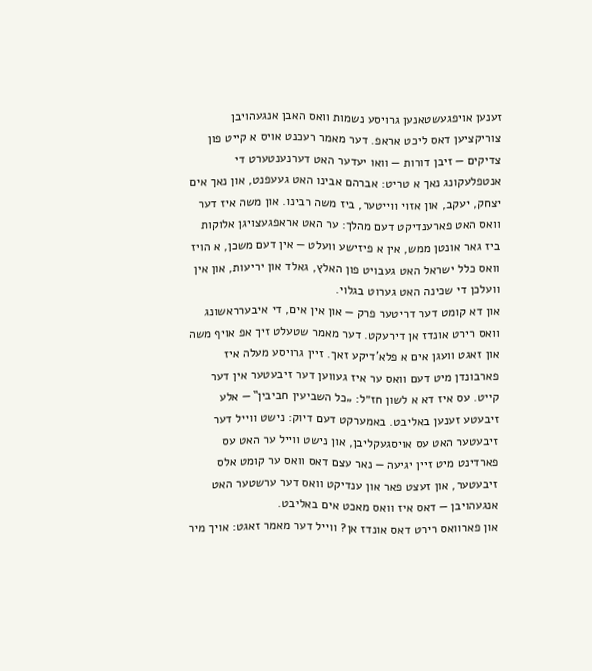זענען אויפגעשטאנען גרויסע נשמות וואס האבן אנגעהויבן צוריקציען דאס ליכט אראפ. דער מאמר רעכנט אויס א קייט פון צדיקים — זיבן דורות — וואו יעדער האט דערנענטערט די אנטפלעקונג נאך א טריט: אברהם אבינו האט געעפנט, און נאך אים יצחק, יעקב, און אזוי ווייטער, ביז משה רבינו. און משה איז דער וואס האט פארענדיקט דעם מהלך: ער האט אראפגעצויגן אלוקות ביז גאר אונטן ממש, אין א פיזישע וועלט — אין דעם משכן, א הויז וואס כלל ישראל האט געבויט פון האלץ, גאלד און יריעות, און אין וועלכן די שכינה האט גערוט בגלוי.
און דא קומט דער דריטער פרק — און אין אים, די איבערראשונג וואס רירט אונדז אן דירעקט. דער מאמר שטעלט זיך אפ אויף משה און זאגט וועגן אים א פלא'דיקע זאך. זיין גרויסע מעלה איז פארבונדן מיט דעם וואס ער איז געווען דער זיבעטער אין דער קייט. עס איז דא א לשון חז״ל: „כל השביעין חביבין‟ — אלע זיבעטע זענען באליבט. באמערקט דעם דיוק: נישט ווייל דער זיבעטער האט עס אויסגעקליבן, און נישט ווייל ער האט עס פארדינט מיט זיין יגיעה — נאר עצם דאס וואס ער קומט אלס זיבעטער, און זעצט פאר און ענדיקט וואס דער ערשטער האט אנגעהויבן — דאס איז וואס מאכט אים באליבט.
און פארוואס רירט דאס אונדז אן? ווייל דער מאמר זאגט: אויך מיר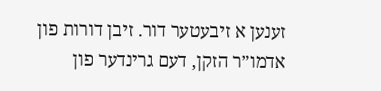זענען א זיבעטער דור. זיבן דורות פון אדמו״ר הזקן, דעם גרינדער פון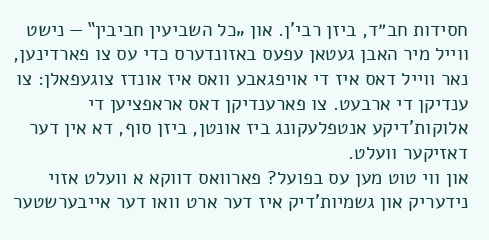חסידות חב״ד, ביזן רבי'ן. און „כל השביעין חביבין‟ — נישט ווייל מיר האבן געטאן עפעס באזונדערס כדי עס צו פארדינען, נאר ווייל דאס איז די אויפגאבע וואס איז אונדז צוגעפאלן: צו ענדיקן די ארבעט. צו פארענדיקן דאס אראפציען די אלוקות'דיקע אנטפלעקונג ביז אונטן, ביזן סוף, דא אין דער דאזיקער וועלט.
און ווי טוט מען עס בפועל? פארוואס דווקא א וועלט אזוי נידעריק און גשמיות'דיק איז דער ארט וואו דער אייבערשטער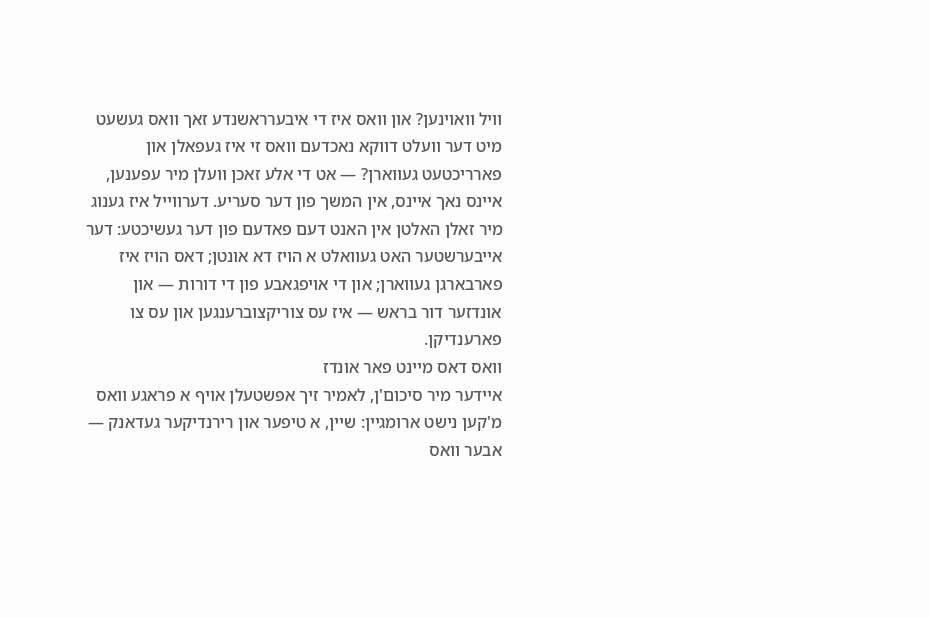וויל וואוינען? און וואס איז די איבערראשנדע זאך וואס געשעט מיט דער וועלט דווקא נאכדעם וואס זי איז געפאלן און פארריכטעט געווארן? — אט די אלע זאכן וועלן מיר עפענען, איינס נאך איינס, אין המשך פון דער סעריע. דערווייל איז גענוג מיר זאלן האלטן אין האנט דעם פאדעם פון דער געשיכטע: דער אייבערשטער האט געוואלט א הויז דא אונטן; דאס הויז איז פארבארגן געווארן; און די אויפגאבע פון די דורות — און אונדזער דור בראש — איז עס צוריקצוברענגען און עס צו פארענדיקן.
וואס דאס מיינט פאר אונדז
איידער מיר סיכום'ן, לאמיר זיך אפשטעלן אויף א פראגע וואס מ'קען נישט ארומגיין: שיין, א טיפער און רירנדיקער געדאנק — אבער וואס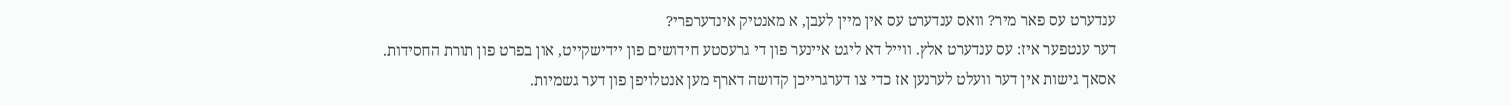ענדערט עס פאר מיר? וואס ענדערט עס אין מיין לעבן, א מאנטיק אינדערפרי?
דער ענטפער איז: עס ענדערט אלץ. ווייל דא ליגט איינער פון די גרעסטע חידושים פון יידישקייט, און בפרט פון תורת החסידות.
אסאך גישות אין דער וועלט לערנען אז כדי צו דערגרייכן קדושה דארף מען אנטלויפן פון דער גשמיות.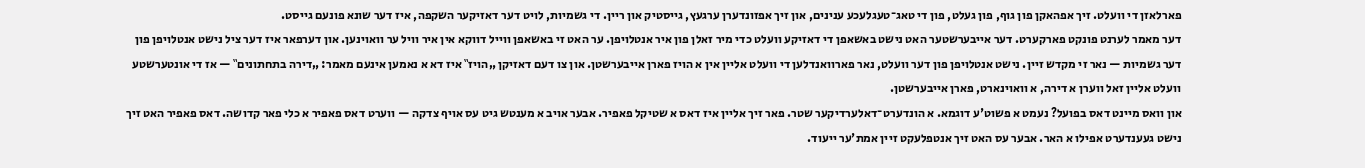פארלאזן די וועלט. זיך אפהאקן פון גוף, פון געלט, פון די טאג־טעגלעכע ענינים, און זיך אפזונדערן ערגעץ, גייסטיק און ריין. די גשמיות, לויט דער דאזיקער השקפה, איז דער שונא פונעם גייסט.
דער מאמר לערנט פונקט פארקערט. דער אייבערשטער האט נישט באשאפן די דאזיקע וועלט כדי מיר זאלן פון איר אנטלויפן. ער האט זי באשאפן ווייל דווקא אין איר וויל ער וואוינען. און דערפאר איז דער ציל נישט אנטלויפן פון דער גשמיות — נאר זי מקדש זיין. נישט אנטלויפן פון דער וועלט, נאר פארוואנדלען די וועלט אליין אין א הויז פארן אייבערשטן. און צו דעם דאזיקן „הויז‟ איז דא א נאמען אינעם מאמר: „דירה בתחתונים‟ — אז די אונטערשטע וועלט אליין זאל ווערן א דירה, א וואוינארט, פארן אייבערשטן.
און וואס מיינט דאס בפועל? נעמט א פשוט'ע דוגמא. א הונדערט־דאלערדיקער שטר. פאר זיך אליין איז דאס א שטיקל פאפיר. אבער אויב א מענטש גיט עס אויף צדקה — ווערט דאס פאפיר א כלי פאר קדושה. דאס פאפיר האט זיך נישט געענדערט אפילו א האר. אבער עס האט זיך אנטפלעקט זיין אמת'ער ייעוד.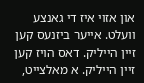און אזוי איז די גאנצע וועלט. אייער ביזנעס קען זיין הייליק. דאס הויז קען זיין הייליק. א מאלצייט,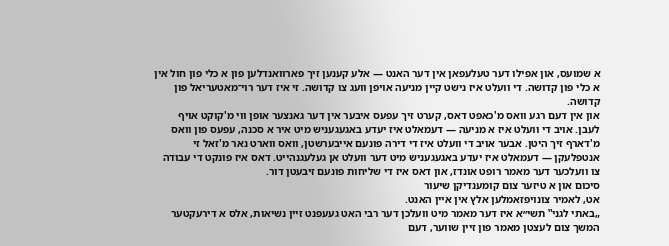א שמועס, און אפילו דער טעלעפאן אין דער האנט — אלע קענען זיך פארוואנדלען פון א כלי פון חול אין א כלי פון קדושה. די וועלט איז נישט קיין מניעה אויפן וועג צו קדושה. זי איז דער רוי־מאטעריאל פון קדושה.
און אין דעם רגע וואס מ'כאפט דאס, קערט זיך עפעס איבער אין דער גאנצער אופן ווי מ'קוקט אויף לעבן. אויב די וועלט איז א מניעה — דעמאלט איז יעדע באגעגעניש מיט איר א סכנה, עפעס פון וואס מ'דארף זיך היטן. אבער אויב די וועלט איז די דירה פונעם אייבערשטן, וואס ווארט נאר מ'זאל זי אנטפלעקן — דעמאלט איז יעדע באגעגעניש מיט דער וועלט אן געלעגנהייט. דאס איז פונקט די עבודה צו וועלכער דער מאמר רופט אונדז, און דאס איז די שליחות פונעם זיבעטן דור.
סיכום און א טיזער צום קומענדיקן שיעור
אט, לאמיר צונויפזאמלען אלץ אין איין האנט.
„באתי לגני‟ תשי״א איז דער מאמר מיט וועלכן דער רבי האט געעפנט זיין נשיאות, אלס א דירעקטער המשך צום לעצטן מאמר פון זיין שווער, דעם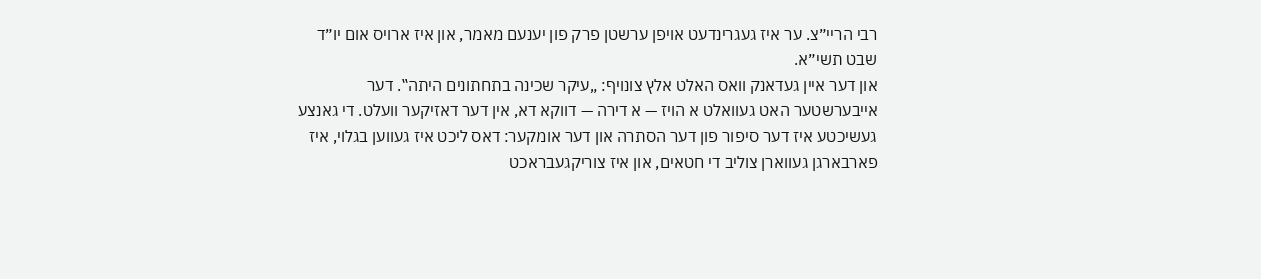רבי הריי״צ. ער איז געגרינדעט אויפן ערשטן פרק פון יענעם מאמר, און איז ארויס אום יו״ד שבט תשי״א.
און דער איין געדאנק וואס האלט אלץ צונויף: „עיקר שכינה בתחתונים היתה‟. דער אייבערשטער האט געוואלט א הויז — א דירה — דווקא דא, אין דער דאזיקער וועלט. די גאנצע געשיכטע איז דער סיפור פון דער הסתרה און דער אומקער: דאס ליכט איז געווען בגלוי, איז פארבארגן געווארן צוליב די חטאים, און איז צוריקגעבראכט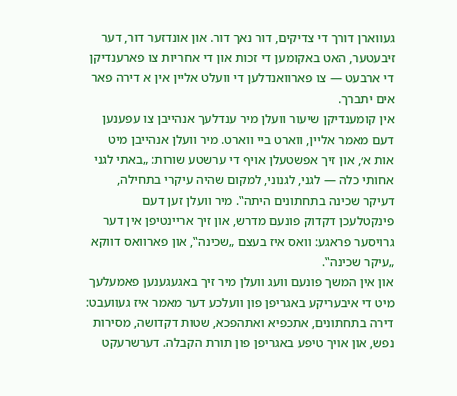געווארן דורך די צדיקים, דור נאך דור. און אונדזער דור, דער זיבעטער, האט באקומען די זכות און די אחריות צו פארענדיקן די ארבעט — צו פארוואנדלען די וועלט אליין אין א דירה פאר אים יתברך.
אין קומענדיקן שיעור וועלן מיר ענדלעך אנהייבן צו עפענען דעם מאמר אליין, ווארט ביי ווארט. מיר וועלן אנהייבן מיט אות א׳, און זיך אפשטעלן אויף די ערשטע שורות: „באתי לגני אחותי כלה — לגני, לגנוני, למקום שהיה עיקרי בתחילה, דעיקר שכינה בתחתונים היתה‟. מיר וועלן זען דעם פינקטלעכן דקדוק פונעם מדרש, און זיך אריינטיפן אין דער גרויסער פראגע: וואס איז בעצם „שכינה‟, און פארוואס דווקא „עיקר שכינה‟.
און אין המשך פונעם וועג וועלן מיר זיך באגעגענען פאמעלעך מיט די איבעריקע באגריפן פון וועלכע דער מאמר איז געוועבט: דירה בתחתונים, אתכפיא ואתהפכא, שטות דקדושה, מסירות נפש, און אויך טיפע באגריפן פון תורת הקבלה. דערשרעקט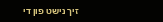זיך נישט פון די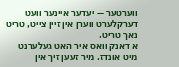ווערטער — יעדער איינער וועט דערקלערט ווערן אין זיין צייט, טריט נאך טריט.
א דאנק וואס איר האט געלערנט מיט אונדז. מיר זעען זיך אין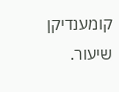קומענדיקן שיעור.